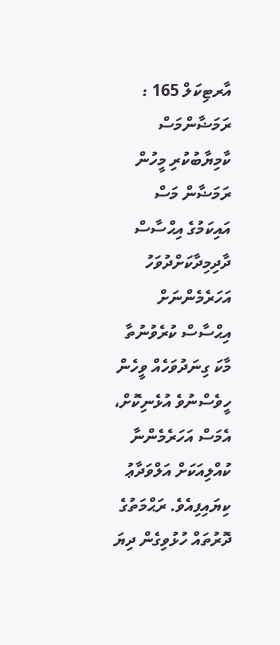އާރޓިކަލް 165 : ރަމަޟާންމަސް ކާމިޔާބުކުރި މީހުން
ރަމަޟާން މަސް އައިކަމުގެ އިޙްސާސް ދާދިމިދާކަށްދުވަހު އަހަރެމެންނަށް އިޙްސާސް ކުރެވުނުތާ މާކަ ގިނަދުވަހެއް ވީހެން ހީވެސްނުވެ އުޅެނިކޮށް، އެމަސް އަހަރެމެންނާ ކުއްލިއަކަށް އަލްވަދާޢު ކިޔައިފިއެވެ. ރަޙްމަތުގެ ދޮރުތައް ހުޅުވިގެން ދިޔަ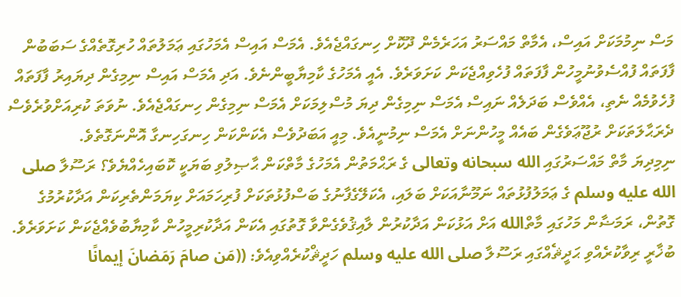މަސް ނިމުމަކަށް އައިސް، އެމާތް މައްސަރު އަހަރެމެން ދޫކޮށް ހިނގައްޖެއެވެ. އެމަސް އައިސް އެމަހުގައި ޢަމަލުތައް ހުރިގޮތެއްގެ ސަބަބުން ފާފަތައް ފުއްސެވުނުމީހުން ފާފަތައް ފުހެވިއްޖެކަން ކަށަވަރެވެ. އެއީ އެމަހުގެ ކާމިޔާބީންނެވެ. އަދި އެމަސް އައިސް ނިމިގެން ދިޔައިރު ފާފަތައް ފުހެވުމެއް ނެތި، އެއްވެސް ބަދަލެއް ނައިސް އެމަސް ނިމިގެން ދިޔަ މުސްލިމަކަށް އެމަސް ނިމިގެން ހިނގައްޖެއެވެ. ނުވަތަ ކުރިއަށްވުރެވެސް ދެރަޙާލަތަކަށް ރުޖޫޢަވެގެން ބައެއް މީހުންނަށް އެމަސް ނިމުނީއެވެ. މިއީ އަބަދުވެސް އެކަންކަން ހިނގަހިނގާ އޮންނަގޮތެވެ.
ނިމިދިޔަ މާތް މައްސަރުގައި الله سبحانه وتعالى ގެ ރަޙްމަތުން އެމަހުގެ މާތްކަން ޙާޞިލުވި ބަޔަކީ ކޮބައިހެއްޔެވެ؟ ރަސޫލާ صلى الله عليه وسلم ގެ ޢަމަލުފުޅުތައް ނަމޫނާއަކަށް ބަލައި، އެކަލޭގެފާނުގެ ބަސްފުޅުތަކަށް ފުރިހަމައަށް ކިޔަމަންތެރިކަން އަދާކުރުމުގެ ގޮތުން، ރަމަޟާން މަހުގައި މާތްالله އަށް އަޅުކަން އަދާކުރުން ލާއިޤުވެގެންވާ ގޮތުގައި އެކަން އަދާކުރިމީހުން ކާމިޔާބުވެއްޖެކަން ކަށަވަރެވެ. ބުޚާރީ ރިވާކުރެއްވި ޙަދީޘެއްގައި ރަސޫލާ صلى الله عليه وسلم ހަދީޘްކުރެއްވިއެވެ: ((مَن صامَ رَمَضانَ إيمانًا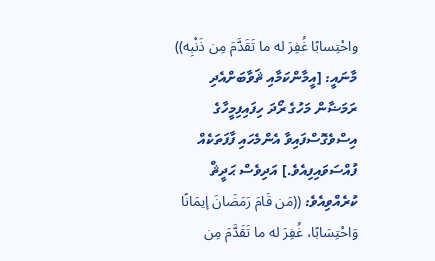واحْتِسابًا غُفِرَ له ما تَقَدَّمَ مِن ذَنْبِه)) މާނައީ: [އީމާންކަމާއި ޘަވާބަށްއެދި ރަމަޟާން މަހުގެ ރޯދަ ހިފައިފިމީހާގެ އިސްވެގޮސްފައިވާ އެންމެހައި ފާފަތަކެއް ފުއްސަވައިފިއެވެ.] އަދިވެސް ޙަދީޘް ކުރެއްވިއެވެ: ((مَن قَامَ رَمَضَانَ إيمَانًا وَاحْتِسَابًا، غُفِرَ له ما تَقَدَّمَ مِن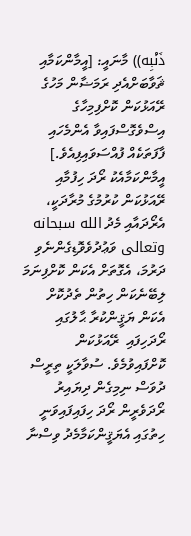ذَنْبِه)) މާނައީ: [އީމާންކަމާއި ޘަވާބަށްއެދި ރަމަޟާން މަހުގެ ރޭއަޅުކަން ކޮށްފިމިހާގެ އިސްވެގޮސްފައިވާ އެންމެހައި ފާފަތަކެއް ފުއްސަވައިފިއެވެ.] އީމާންކަމާއެކު ރޯދަ ހިފުމާއި ރޭއަޅުކަން ކުރުމުގެ މުރާދަކީ، އެރޯދައާއި މެދު الله سبحانه وتعالى ވަޢުދުވެވޮޑިގެންނެވި ދަރުމަ، އެގޮތަށް އެކަން ކޮށްފިނަމަ ލިބޭނެކަން ހިތުން ތެދުކޮށް އެކަން ޔަޤީންކުރާ ޙާލުގައި ރޯދަހިފައި  ރޭއަޅުކަން ކޮށްފައިވުމެވެ. ސުވާލަކީ ތިރީސް ދުވަސް ނިމިގެން ދިޔައިރު ރޯދަވެރީން ރޯދަ ހިފައިފައިވަނީ ހިތުގައި އެޔަޤީންކަމާމެދު ވިސްނާ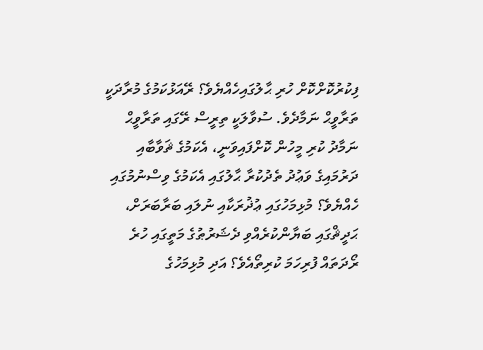ފިކުރުކޮށްކޮށް ހުރި ޙާލުގައިހެއްޔެވެ؟ ރޭއަޅުކަމުގެ މުރާދަކީ ތަރާވީޙް ނަމާދެވެ. ސުވާލަކީ ތިރީސް ރޭގައި ތަރާވީޙް ނަމާދު ކުރި މީހުން ކޮށްފައިވަނީ، އެކަމުގެ ޘަވާބާއި ދަރުމައިގެ ވަޢުދު ތެދުކުރާ ޙާލުގައި އެކަމުގެ ވިސްނުމުގައި ހެއްޔެވެ؟ މުޅިމަހުގައި ޢުޛުރަކާއި ނުލައި ބަރާބަރަށް، ޙަދީޘްގައި ބަޔާންކުރެއްވި ދެޝަރުޠުގެ މަތީގައި ހުރެ ރޯދަތައް ފުރިހަމަ ކުރިތޯއެވެ؟ އަދި މުޅިމަހުގެ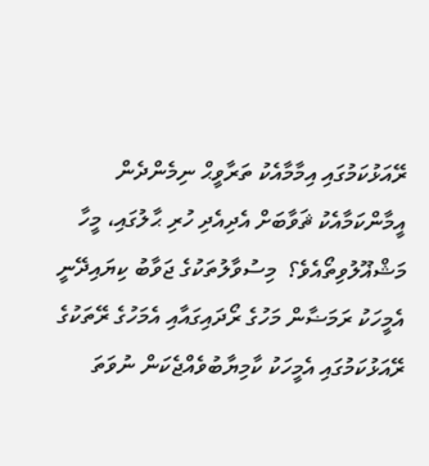ރޭއަޅުކަމުގައި އިމާމާއެކު ތަރާވީޙް ނިމެންދެން އީމާންކަމާއެކު ޘަވާބަށް އެދިއެދި ހުރި ޙާލުގައި، މީހާ މަޝްޣޫލުވިތޯއެވެ؟  މިސުވާލުތަކުގެ ޖަވާބު ކިޔައިދޭނީ އެމީހަކު ރަމަޟާން މަހުގެ ރޯދައިގައާއި އެމަހުގެ ރޭތަކުގެ ރޭއަޅުކަމުގައި އެމީހަކު ކާމިޔާބުވެއްޖެކަން ނުވަތަ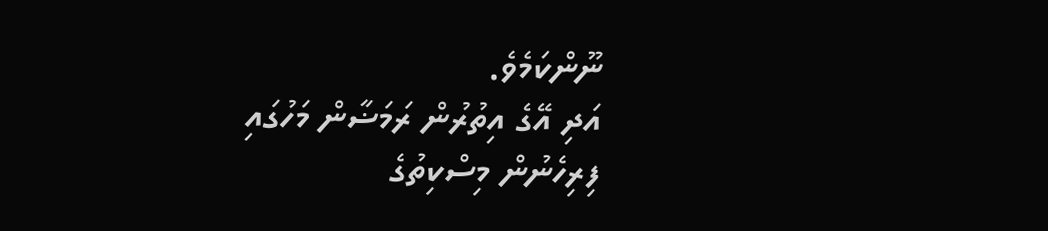ނޫންކަމެވެ.
އަދި އޭގެ އިތުރުން ރަމަޟާން މަހުގައި ފިރިހެނުން މިސްކިތުގެ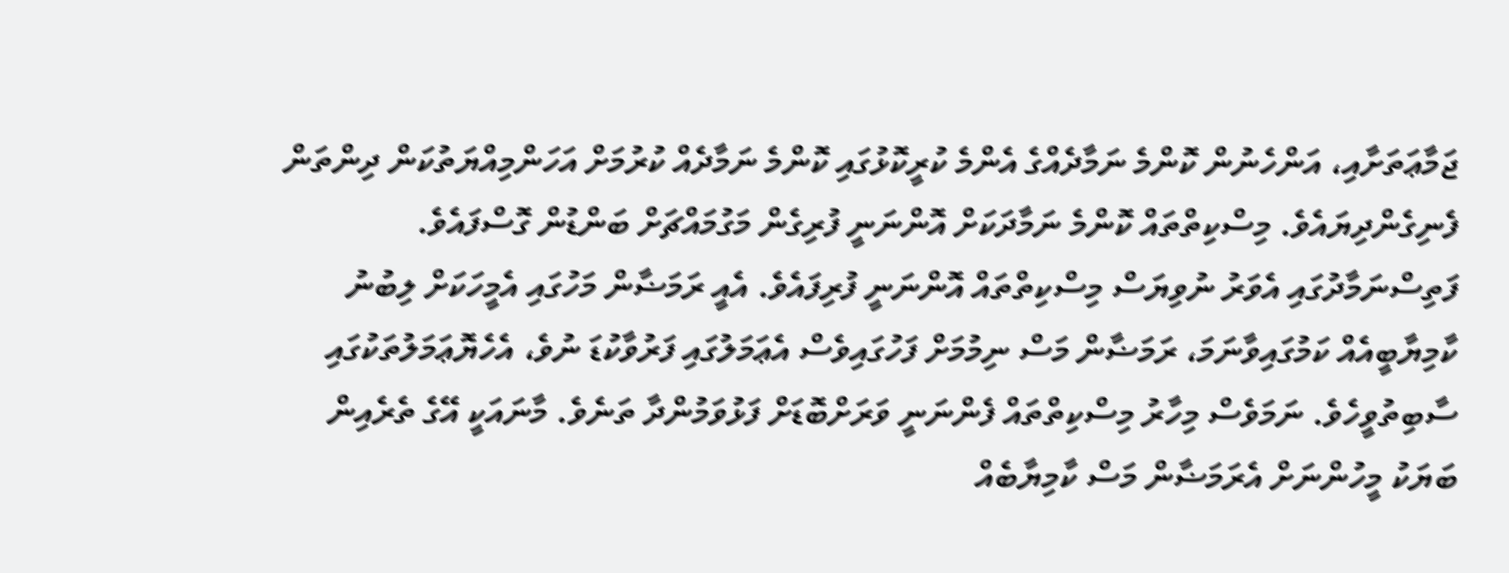ޖަމާޢަތަށާއި، އަންހެނުން ކޮންމެ ނަމާދެއްގެ އެންމެ ކުރީކޮޅުގައި ކޮންމެ ނަމާދެއް ކުރުމަށް އަހަންމިއްޔަތުކަން ދިންތަން ފެނިގެންދިޔައެވެ. މިސްކިތްތައް ކޮންމެ ނަމާދަކަށް އޮންނަނީ ފުރިގެން މަގުމައްޗަށް ބަންޑުން ގޮސްފައެވެ. ފަތިސްނަމާދުގައި އެވަރު ނުވިޔަސް މިސްކިތްތައް އޮންނަނީ ފުރިފައެވެ. އެއީ ރަމަޟާން މަހުގައި އެމީހަކަށް ލިބުނު ކާމިޔާބީއެއް ކަމުގައިވާނަމަ، ރަމަޟާން މަސް ނިމުމަށް ފަހުގައިވެސް އެޢަމަލުގައި ފަރުވާކުޑަ ނުވެ، އެހެޔޮޢަމަލުތަކުގައި ސާބިތުވީހެވެ. ނަމަވެސް މިހާރު މިސްކިތްތައް ފެންނަނީ ވަރަށްބޮޑަށް ފަޅުވަމުންދާ ތަނެވެ. މާނައަކީ އޭގެ ތެރެއިން ބަޔަކު މީހުންނަށް އެރަމަޟާން މަސް ކާމިޔާބެއް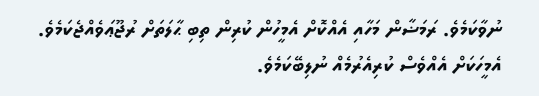ނުވާކަމެވެ. ރަމަޟާން މަހާއި އެއްކޮށް އެމީހުން ކުރިން ތިބި ޙާލަތަށް ރުޖޫޢަވެއްޖެކަމެވެ. އެމީހަކަށް އެއްވެސް ކުރިއެރުމެއް ނުލިބޭކަމެވެ.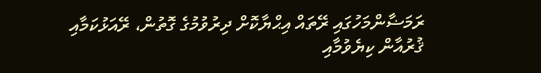ރަމަޟާންމަހުގައި ރޭތައް އިޙްޔާކޮށް ދިރުވުމުގެ ގޮތުން، ރޭއަޅުކަމާއި ޤުރުއާން ކިޔެވުމާއި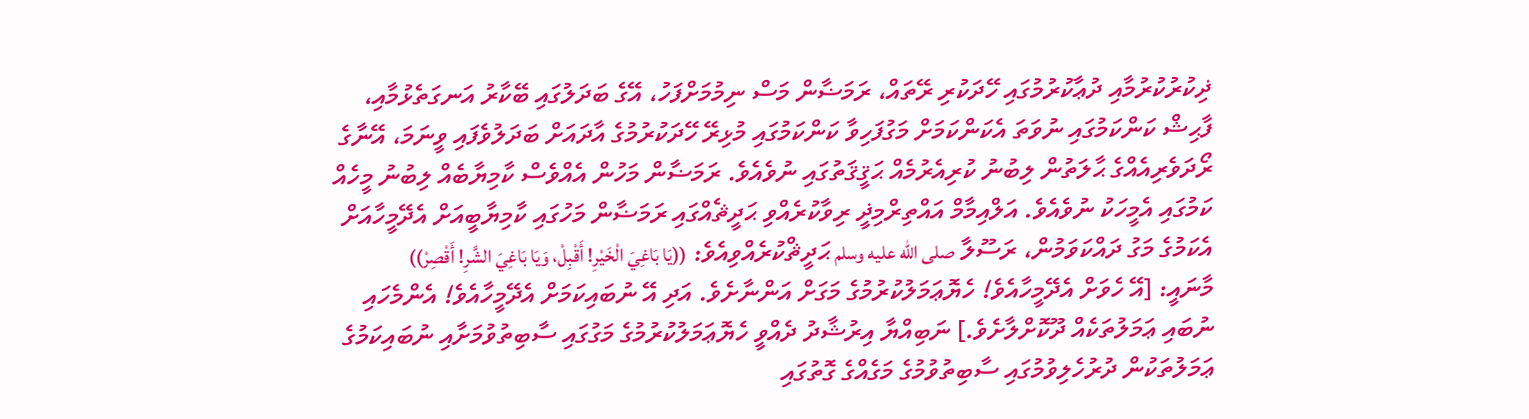ޛިކުރުކުރުމާއި ދުޢާކުރުމުގައި ހޭދަކުރި ރޭތައް، ރަމަޟާން މަސް ނިމުމަށްފަހު، އޭގެ ބަދަލުގައި ބޭކާރު އަނގަތެޅުމާއި، ފާޙިޝް ކަންކަމުގައި ނުވަތަ އެކަންކަމަށް މަގުފަހިވާ ކަންކަމުގައި މުޅިރޭ ހޭދަކުރުމުގެ އާދައަށް ބަދަލުވެފައި ވީނަމަ، އޭނާގެ ރޯދަވެރިއެއްގެ ޙާލަތުން ލިބުނު ކުރިއެރުމެއް ޙަޤީޤަތުގައި ނުވެއެވެ. ރަމަޟާން މަހުން އެއްވެސް ކާމިޔާބެއް ލިބުނު މީހެއް ކަމުގައި އެމީހަކު ނުވެއެވެ. އަލްއިމާމް އައްތިރްމިޛީ ރިވާކުރެއްވި ޙަދީޘެއްގައި ރަމަޟާން މަހުގައި ކާމިޔާބީއަށް އެދޭމީހާއަށް އެކަމުގެ މަގު ދައްކަވަމުން، ރަސޫލާ صلى الله عليه وسلم ޙަދީޘްކުރެއްވިއެވެ: ((يَا بَاغِيَ الْخَيْرِ! أَقْبِلْ، وَيَا بَاغِيَ الشَّرِ! أَقْصِرْ)) މާނައީ: [އޭ ހެވަށް އެދޭމީހާއެވެ! ހެޔޮޢަމަލުކުރުމުގެ މަގަށް އަންނާށެވެ. އަދި އޭ ނުބައިކަމަށް އެދޭމީހާއެވެ! އެންމެހައި ނުބައި ޢަމަލުތަކެއް ދޫކޮށްލާށެވެ.] ނަބިއްޔާ އިރުޝާދު ދެއްވީ ހެޔޮޢަމަލުކުރުމުގެ މަގުގައި ސާބިތުވުމަށާއި ނުބައިކަމުގެ ޢަމަލުތަކުން ދުރުހެލިވުމުގައި ސާބިތުވުމުގެ މަގެއްގެ ގޮތުގައި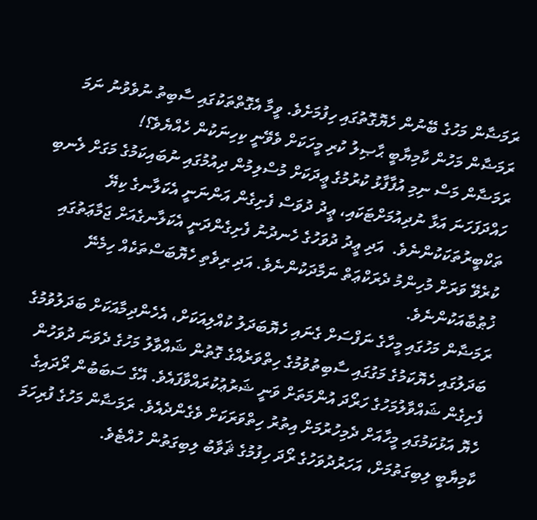ރަމަޟާން މަހުގެ ބޭނުން ހެޔޮގޮތުގައި ހިފުމަށެވެ. ވީމާ އެގޮތްތަކުގައި ސާބިތު ނުވެވުނު ނަމަ ރަމަޟާން މަހުން ކާމިޔާބީ ޙާޞިލު ކުރި މީހަކަށް ވެވޭނީ ކިހިނަކުން ހެއްޔެވެ؟!
ރަމަޟާން މަސް ނިމި އުފާފާޅު ކުރުމުގެ ޢީދަކަށް މުސްލިމުން ދިއުމުގައި ނުބައިކަމުގެ މަގަށް ލެނބި ހައްދަފަހަނަ އަޅާ ނުދިއުމަށްޓަކައި، ޢީދު ދުވަސް ފެށިގެން އަންނަނީ އެކަލާނގެ ކިޔޭ ތަކްބީރުތަކަކުންނެވެ.  އަދި ޢީދު ދުވަހުގެ ހެނދުނު ފެށިގެންދަނީ އެކަލާނގެއަށް ޖަމާޢަތުގައި ކުރެވޭ ވަރަށް މުހިންމު ދެރަކްޢަތް ނަމާދަކުންނެވެ. އަދި ރިވެތި ހެޔޮބަސްތަކެއް ހިމެނޭ ޚުޠުބާއަކުންނެވެ.
ރަމަޟާން މަހުގައި މީހާގެ ނަފްސަށް ގެނައި ހެޔޮބަދަލު ކުއްލިއަކަށް، އެހެންދިމާއަކަށް ބަދަލުވުމުގެ ބަދަލުގައި ހެޔޮކަމުގެ މަގުގައި ސާބިތުވުމުގެ ހިތްވަރެއްގެ ގޮތުން ޝައްވާލު މަހުގެ ދެވަނަ ދުވަހުން ފެށިގެން ޝައްވާލުމަހުގެ ހަރޯދަ އުންމަތަށް ވަނީ ޝަރުޢުކުރައްވާފައެވެ. އޭގެ ސަބަބުން ރޯދައިގެ ހެޔޮ އަޅުކަމުގައި މީހާއަށް ދެމިހުރުމަށް އިތުރު ހިތްވަރަކަށް ވެގެންދެއެވެ. ރަމަޟާން މަހުގެ ފުރިހަމަ ކާމިޔާބީ ލިބިގަތުމަށް، އަހަރުދުވަހުގެ ރޯދަ ހިފުމުގެ ޘަވާބު ލިބިގަތުން ހުއްޓެވެ.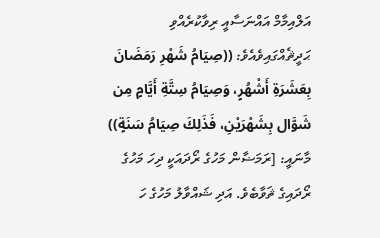އަލްއިމާމް އައްނަސާއީ ރިވާކުރެއްވި ޙަދީޘެއްގައިވެއެވެ: ((صِيَامُ شَهْرِ رَمَضَانَ بِعَشَرَةِ أَشْهُرٍ، وَصِيَامُ سِتَّةِ أَيَّامٍ مِن شَوَّال بِشَهْرَيْنِ، فَذَلِكَ صِيَامُ سَنَةٍ)) މާނައީ: [ރަމަޟާން މަހުގެ ރޯދައަކީ ދިހަ މަހުގެ ރޯދައިގެ ޘަވާބެވެ. އަދި ޝައްވާލު މަހުގެ ހަ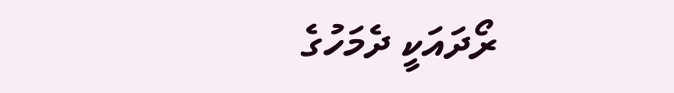ރޯދައަކީ ދެމަހުގެ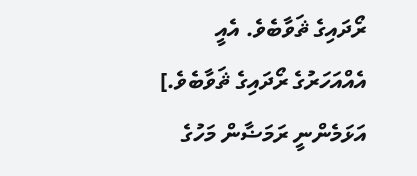ރޯދައިގެ ޘަވާބެވެ. އެއީ އެއްއަހަރުގެ ރޯދައިގެ ޘަވާބެވެ.]
އަޅަމެންނީ ރަމަޟާން މަހުގެ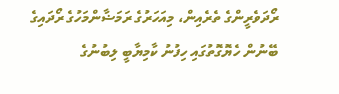ރޯދަވެރީންގެ ތެރެއިން، މިއަހަރުގެ ރަމަޟާންމަހުގެ ރޯދައިގެ ބޭނުން ހެޔޮގޮތުގައި ހިފުނު ކާމިޔާބީ ލިބުނުގެ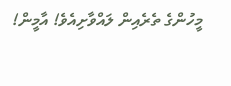މީހުންގެ ތެރެއިން ލައްވާށިއެވެ! އާމީން!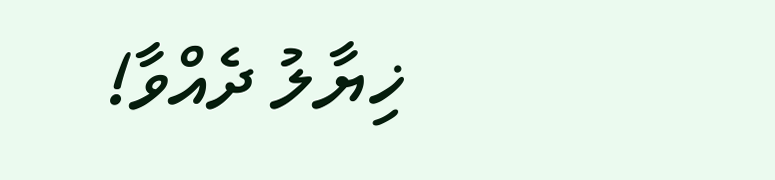ޚިޔާލު ދެއްވާ!